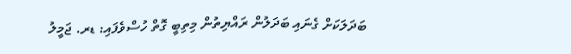ބަދަލަކަށް ގެނައި ބަދަލުން ރައްޔިތުން މިތިބީ ގޮތް ހުސްވެފައި: ޑރ. ޖަމީލު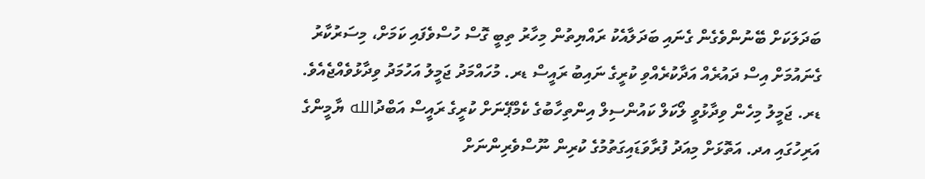ބަދަލަކަށް ބޭނުންވެގެން ގެނައި ބަދަލާއެކު ރައްޔިތުން މިހާރު ތިބީ ގޮސް ހުސްވެފައި ކަމަށް، މިސަރުކާރު ގެނައުމަށް އިސް ދައުރެއް އަދާކުރެއްވި ކުރީގެ ނައިބު ރައީސް ޑރ. މުހައްމަދު ޖަމީލު އަހުމަދު ވިދާޅުވެއްޖެއެވެ.
ޑރ. ޖަމީލު މިހެން ވިދާޅުވީ ލޯކަލް ކައުންސިލް އިންތިހާބުގެ ކެމްޕޭނަށް ކުރީގެ ރައީސް އަބްދުالله ޔާމީންގެ އަރިހުގައި އދ. އަތޮޅަށް މިއަދު ފުރާވަޑައިގަތުމުގެ ކުރިން ނޫސްވެރިންނަށް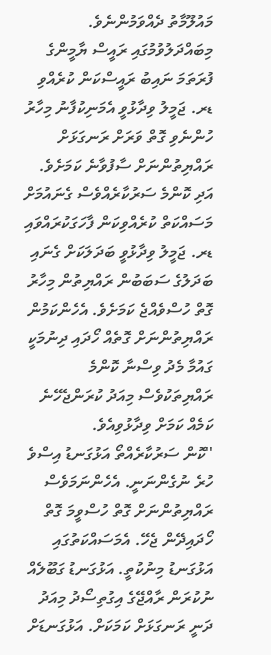މައުލޫމާތު ދެއްވަމުންނެވެ.
މިބައްދަލުވުމުގައި ރައީސް ޔާމީންގެ ފުރަތަމަ ނައިބު ރައީސްކަން ކުރެއްވި ޑރ. ޖަމީލު ވިދާޅުވީ އެމަނިކުފާނު މިހާރު ހުންނެވި ގޮތް ވަރަށް ރަނގަޅަށް ރައްޔިތުންނަށް ސާފުވާނެ ކަމަށެވެ. އަދި ކޮންމެ ސަރުކާރެއްވެސް ގެނައުމަށް މަސައްކަތް ކުރެއްވިކަން ފާހަގަކުރައްވައި ޑރ. ޖަމީލު ވިދާޅުވީ ބަދަލަކަށް ގެނައި ބަދަލުގެ ސަބަބުން ރައްޔިތުން މިހާރު ގޮތް ހުސްވެއްޖެ ކަމަށެވެ. އެހެންކަމުން ރައްޔިތުންނަށް ގޮތެއް ހޯދައި ދިނުމަކީ ގައުމާ މެދު ވިސްނާ ކޮންމެ ރައްޔިތަކުވެސް މިއަދު ކުރަންޖެހޭނެ ކަމެއް ކަމަށް ވިދާޅުވިއެވެ.
''ކޮން ސަރުކާރެއްތޯ އަޅުގަނޑު އިސްވެ ހުރެ ނުގެންނަނީ. އެހެންނަމަވެސް ރައްޔިތުންނަށް ގޮތް ހުސްވީމަ ގޮތް ހޯދައިދޭން ޖެހޭ. އެމަސައްކަތުގައި އަޅުގަނޑު މިނުކުތީ. އަޅުގަނޑު ގަބޫލެއް ނުކުރަން ރާއްޖޭގެ އިގުތިސޯދު މިއަދު ދަނީ ރަނގަޅަށް ކަމަކަށް. އަޅުގަނޑަށް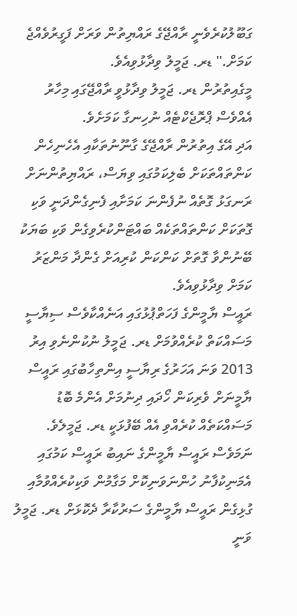ގަބޫލުކުރެވެނީ ރާއްޖޭގެ ރައްޔިތުން ވަރަށް ފަގީރުވެއްޖެ ކަމަށް.'' ޑރ. ޖަމީލު ވިދާޅުވިއެވެ.
މީގެއިތުރުން ޑރ. ޖަމީލު ވިދާޅުވީ ރާއްޖޭގައި މިހާރު އެއްވެސް ޕްރޮޖެކްޓެއް ނުހިނގާ ކަމަށެވެ.
އަދި އޭގެ އިތުރުން ރާއްޖޭގެ ގާނޫނުތަކާއި އެހެނިހެން ކަންތައްތަކަށް ބެލިކަމުގައި ވިޔަސް، ރައްޔިތުންނަށް ރަނގަޅު ގޮތެއް ނުފެންނަ ކަމަށާއި ފެނިގެންދަނީ ވަކި ގޮތަކަށް ކަންތައްތަކެއް ބައްޓަންކުރެވިގެން ވަކި ބަޔަކު ބޭނުންވާ ގޮތަށް ކަންކަން ކުރިއަށް ގެންދާ މަންޒަރު ކަމަށް ވިދާޅުވިއެވެ.
ރައީސް ޔާމީންގެ ފަހަތްޕުޅުގައި އަނެއްކާވެސް ސިޔާސީ މަސައްކަތް ކުރެއްވުމަށް ޑރ. ޖަމީލު ނުކުންނެވި އިރު 2013 ވަނަ އަހަރުގެ ރިޔާސީ އިންތިހާބުގައި ރައީސް ޔާމީނަށް ވެރިކަން ހޯދައި ދިނުމަށް އެންމެ ބޮޑު މަސައްކަތެއް ކުރެއްވި އެއް ބޭފުޅަކީ ޑރ. ޖަމީލެވެ. ނަމަވެސް ރައީސް ޔާމީންގެ ނައިބު ރައީސް ކަމުގައި އެމަނިކުފާނު ހުންނަވަނިކޮށް މަގާމުން ވަކިކުރެއްވުމާއި ގުޅިގެން ރައީސް ޔާމީންގެ ސަރުކާރާ ދެކޮޅަށް ޑރ. ޖަމީލު ވަނީ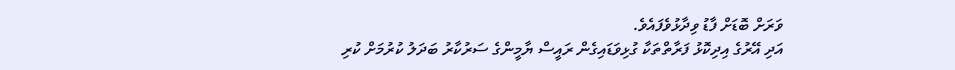ވަރަށް ބޮޑަށް ފާޑު ވިދާޅުވެފައެވެ.
އަދި އޭރުގެ އިދިކޮޅު ފަރާތްތަކާ ގުޅިވަޑައިގެން ރައީސް ޔާމީންގެ ސަރުކާރު ބަދަލު ކުރުމަށް ކުރި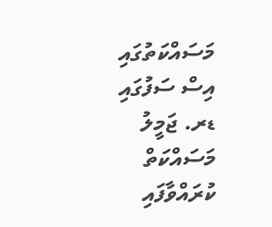މަސައްކަތުގައި އިސް ސަފުގައި ޑރ. ޖަމީލު މަސައްކަތް ކުރައްވާފައި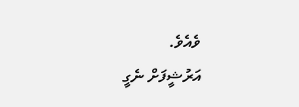ވެއެވެ.
އަރުޝީފަށް ނެގީ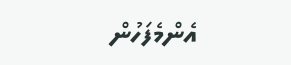އެންމެފަހުން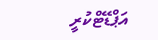އަޕްޑޭޓްކުރީ